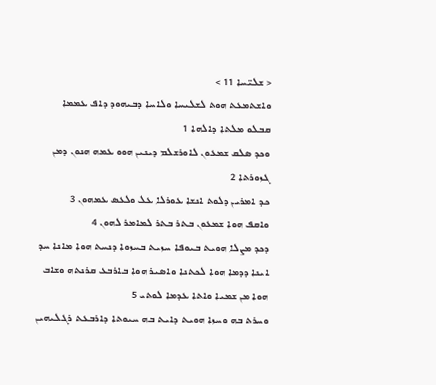< ܫܠܝ̈ܚܐ 11 >
ܘܐܫܬܡܥܬ ܗܘܬ ܠܫܠܝܚܐ ܘܠܐܚܐ ܕܒܝܗܘܕ ܕܐܦ ܥܡܡܐ ܩܒܠܘ ܡܠܬܐ ܕܐܠܗܐ 1
ܘܟܕ ܤܠܩ ܫܡܥܘܢ ܠܐܘܪܫܠܡ ܕܝܢܝܢ ܗܘܘ ܥܡܗ ܗܢܘܢ ܕܡܢ ܓܙܘܪܬܐ 2
ܟܕ ܐܡܪܝܢ ܕܠܘܬ ܐܢܫܐ ܥܘܪܠܐ ܥܠ ܘܠܥܤ ܥܡܗܘܢ 3
ܘܐܩܦ ܗܘܐ ܫܡܥܘܢ ܒܬܪ ܒܬܪ ܠܡܐܡܪ ܠܗܘܢ 4
ܕܟܕ ܡܨܠܐ ܗܘܝܬ ܒܝܘܦܐ ܚܙܝܬ ܒܚܙܘܐ ܕܢܚܬ ܗܘܐ ܡܐܢܐ ܚܕ ܐܝܢܐ ܕܕܡܐ ܗܘܐ ܠܟܬܢܐ ܘܐܤܝܪ ܗܘܐ ܒܐܪܒܥ ܩܪܢܬܗ ܘܫܐܒ ܗܘܐ ܡܢ ܫܡܝܐ ܘܐܬܐ ܥܕܡܐ ܠܘܬܝ 5
ܘܚܪܬ ܒܗ ܘܚܙܐ ܗܘܝܬ ܕܐܝܬ ܒܗ ܚܝܘܬܐ ܕܐܪܒܥܬ ܪܓܠܝܗܝܢ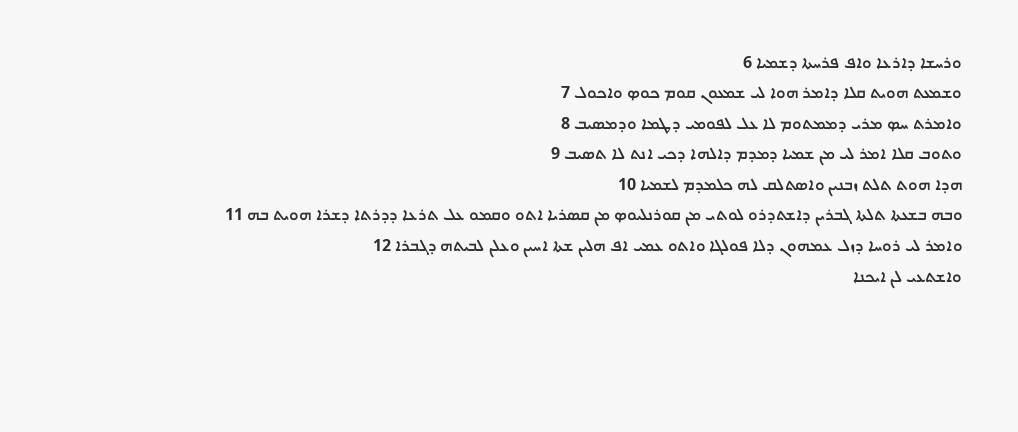ܘܪܚܫܐ ܕܐܪܥܐ ܘܐܦ ܦܪܚܬܐ ܕܫܡܝܐ 6
ܘܫܡܥܬ ܗܘܝܬ ܩܠܐ ܕܐܡܪ ܗܘܐ ܠܝ ܫܡܥܘܢ ܩܘܡ ܟܘܤ ܘܐܟܘܠ 7
ܘܐܡܪܬ ܚܤ ܡܪܝ ܕܡܡܬܘܡ ܠܐ ܥܠ ܠܦܘܡܝ ܕܛܡܐ ܘܕܡܤܝܒ 8
ܘܬܘܒ ܩܠܐ ܐܡܪ ܠܝ ܡܢ ܫܡܝܐ ܕܡܕܡ ܕܐܠܗܐ ܕܟܝ ܐܢܬ ܠܐ ܬܤܝܒ 9
ܗܕܐ ܗܘܬ ܬܠܬ ܙܒܢܝܢ ܘܐܤܬܠܩ ܠܗ ܟܠܡܕܡ ܠܫܡܝܐ 10
ܘܒܗ ܒܫܥܬܐ ܬܠܬܐ ܓܒܪܝܢ ܕܐܫܬܕܪܘ ܠܘܬܝ ܡܢ ܩܘܪܢܠܝܘܤ ܡܢ ܩܤܪܝܐ ܐܬܘ ܘܩܡܘ ܥܠ ܬܪܥܐ ܕܕܪܬܐ ܕܫܪܐ ܗܘܝܬ ܒܗ 11
ܘܐܡܪ ܠܝ ܪܘܚܐ ܕܙܠ ܥܡܗܘܢ ܕܠܐ ܦܘܠܓܐ ܘܐܬܘ ܥܡܝ ܐܦ ܗܠܝܢ ܫܬܐ ܐܚܝܢ ܘܥܠܢ ܠܒܝܬܗ ܕܓܒܪܐ 12
ܘܐܫܬܥܝ ܠܢ ܐܝܟܢܐ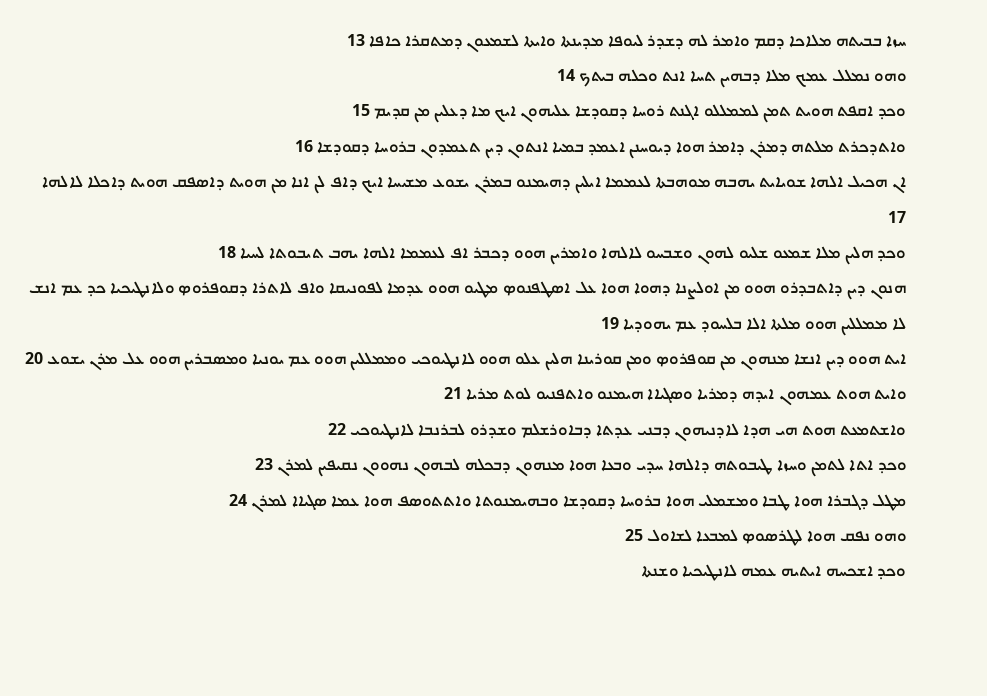ܚܙܐ ܒܒܝܬܗ ܡܠܐܟܐ ܕܩܡ ܘܐܡܪ ܠܗ ܕܫܕܪ ܠܝܘܦܐ ܡܕܝܢܬܐ ܘܐܝܬܐ ܠܫܡܥܘܢ ܕܡܬܩܪܐ ܟܐܦܐ 13
ܘܗܘ ܢܡܠܠ ܥܡܟ ܡܠܐ ܕܒܗܝܢ ܬܚܐ ܐܢܬ ܘܟܠܗ ܒܝܬܟ 14
ܘܟܕ ܐܩܦܬ ܗܘܝܬ ܬܡܢ ܠܡܡܠܠܘ ܐܓܢܬ ܪܘܚܐ ܕܩܘܕܫܐ ܥܠܝܗܘܢ ܐܝܟ ܡܐ ܕܥܠܝܢ ܡܢ ܩܕܝܡ 15
ܘܐܬܕܟܪܬ ܡܠܬܗ ܕܡܪܢ ܕܐܡܪ ܗܘܐ ܕܝܘܚܢܢ ܐܥܡܕ ܒܡܝܐ ܐܢܬܘܢ ܕܝܢ ܬܥܡܕܘܢ ܒܪܘܚܐ ܕܩܘܕܫܐ 16
ܐܢ ܗܟܝܠ ܐܠܗܐ ܫܘܝܐܝܬ ܝܗܒܗ ܡܘܗܒܬܐ ܠܥܡܡܐ ܐܝܠܝܢ ܕܗܝܡܢܘ ܒܡܪܢ ܝܫܘܥ ܡܫܝܚܐ ܐܝܟ ܕܐܦ ܠܢ ܐܢܐ ܡܢ ܗܘܝܬ ܕܐܤܦܩ ܗܘܝܬ ܕܐܟܠܐ ܠܐܠܗܐ 17
ܘܟܕ ܗܠܝܢ ܡܠܐ ܫܡܥܘ ܫܠܝܘ ܠܗܘܢ ܘܫܒܚܘ ܠܐܠܗܐ ܘܐܡܪܝܢ ܗܘܘ ܕܟܒܪ ܐܦ ܠܥܡܡܐ ܐܠܗܐ ܝܗܒ ܬܝܒܘܬܐ ܠܚܝܐ 18
ܗܢܘܢ ܕܝܢ ܕܐܬܒܕܪܘ ܗܘܘ ܡܢ ܐܘܠܨܢܐ ܕܗܘܐ ܗܘܐ ܥܠ ܐܤܛܦܢܘܤ ܡܛܝܘ ܗܘܘ ܥܕܡܐ ܠܦܘܢܝܩܐ ܘܐܦ ܠܐܬܪܐ ܕܩܘܦܪܘܤ ܘܠܐܢܛܝܟܝܐ ܟܕ ܥܡ ܐܢܫ ܠܐ ܡܡܠܠܝܢ ܗܘܘ ܡܠܬܐ ܐܠܐ ܒܠܚܘܕ ܥܡ ܝܗܘܕܝܐ 19
ܐܝܬ ܗܘܘ ܕܝܢ ܐܢܫܐ ܡܢܗܘܢ ܡܢ ܩܘܦܪܘܤ ܘܡܢ ܩܘܪܝܢܐ ܗܠܝܢ ܥܠܘ ܗܘܘ ܠܐܢܛܝܘܟܝ ܘܡܡܠܠܝܢ ܗܘܘ ܥܡ ܝܘܢܝܐ ܘܡܤܒܪܝܢ ܗܘܘ ܥܠ ܡܪܢ ܝܫܘܥ 20
ܘܐܝܬ ܗܘܬ ܥܡܗܘܢ ܐܝܕܗ ܕܡܪܝܐ ܘܤܓܝܐܐ ܗܝܡܢܘ ܘܐܬܦܢܝܘ ܠܘܬ ܡܪܝܐ 21
ܘܐܫܬܡܥܬ ܗܘܬ ܗܝ ܗܕܐ ܠܐܕܢܝܗܘܢ ܕܒܢܝ ܥܕܬܐ ܕܒܐܘܪܫܠܡ ܘܫܕܪܘ ܠܒܪܢܒܐ ܠܐܢܛܝܘܟܝ 22
ܘܟܕ ܐܬܐ ܠܬܡܢ ܘܚܙܐ ܛܝܒܘܬܗ ܕܐܠܗܐ ܚܕܝ ܘܒܥܐ ܗܘܐ ܡܢܗܘܢ ܕܒܟܠܗ ܠܒܗܘܢ ܢܗܘܘܢ ܢܩܝܦܝܢ ܠܡܪܢ 23
ܡܛܠ ܕܓܒܪܐ ܗܘܐ ܛܒܐ ܘܡܫܡܠܝ ܗܘܐ ܒܪܘܚܐ ܕܩܘܕܫܐ ܘܒܗܝܡܢܘܬܐ ܘܐܬܬܘܤܦ ܗܘܐ ܥܡܐ ܤܓܝܐܐ ܠܡܪܢ 24
ܘܗܘ ܢܦܩ ܗܘܐ ܠܛܪܤܘܤ ܠܡܒܥܐ ܠܫܐܘܠ 25
ܘܟܕ ܐܫܟܚܗ ܐܝܬܝܗ ܥܡܗ ܠܐܢܛܝܟܝܐ ܘܫܢܬܐ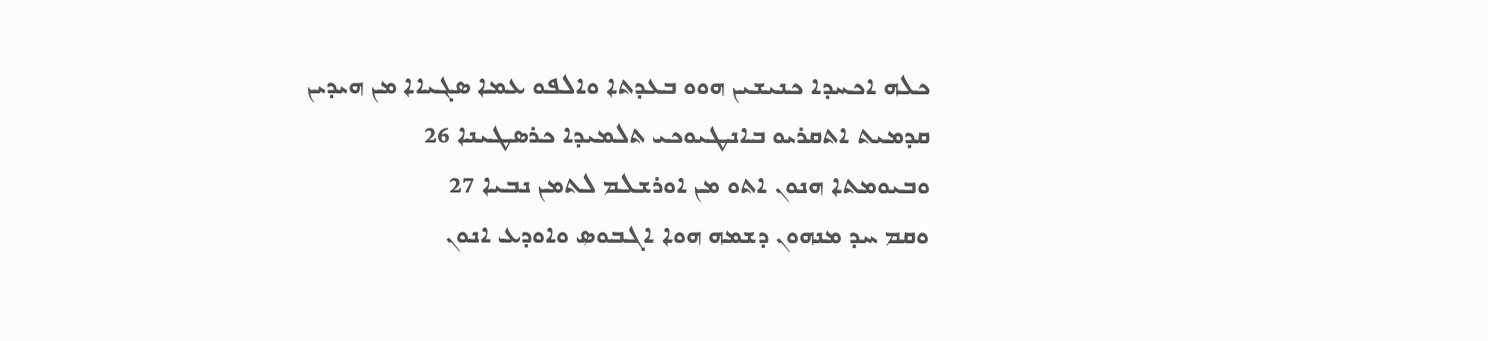ܟܠܗ ܐܟܚܕܐ ܟܢܝܫܝܢ ܗܘܘ ܒܥܕܬܐ ܘܐܠܦܘ ܥܡܐ ܤܓܝܐܐ ܡܢ ܗܝܕܝܢ ܩܕܡܝܬ ܐܬܩܪܝܘ ܒܐܢܛܝܘܟܝ ܬܠܡܝܕܐ ܟܪܤܛܝܢܐ 26
ܘܒܝܘܡܬܐ ܗܢܘܢ ܐܬܘ ܡܢ ܐܘܪܫܠܡ ܠܬܡܢ ܢܒܝܐ 27
ܘܩܡ ܚܕ ܡܢܗܘܢ ܕܫܡܗ ܗܘܐ ܐܓܒܘܤ ܘܐܘܕܥ ܐܢܘܢ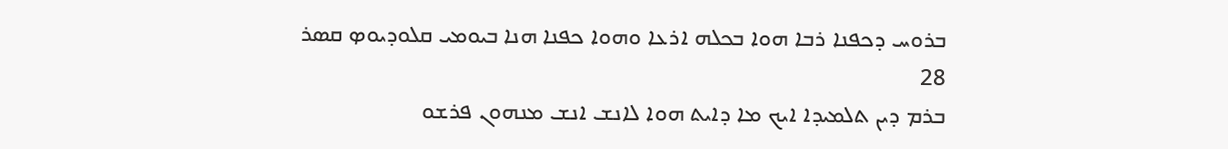ܒܪܘܚ ܕܟܦܢܐ ܪܒܐ ܗܘܐ ܒܟܠܗ ܐܪܥܐ ܘܗܘܐ ܟܦܢܐ ܗܢܐ ܒܝܘܡܝ ܩܠܘܕܝܘܤ ܩܤܪ 28
ܒܪܡ ܕܝܢ ܬܠܡܝܕܐ ܐܝܟ ܡܐ ܕܐܝܬ ܗܘܐ ܠܐܢܫ ܐܢܫ ܡܢܗܘܢ ܦܪܫܘ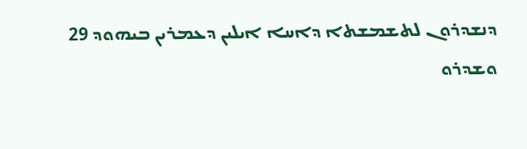ܕܢܫܕܪܘܢ ܠܬܫܡܫܬܐ ܕܐܚܐ ܐܝܠܝܢ ܕܥܡܪܝܢ ܒܝܗܘܕ 29
ܘܫܕܪܘ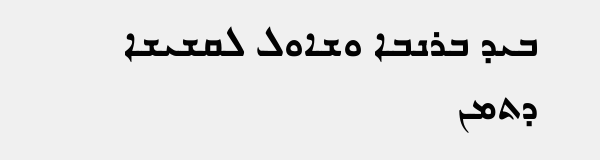ܒܝܕ ܒܪܢܒܐ ܘܫܐܘܠ ܠܩܫܝܫܐ ܕܬܡܢ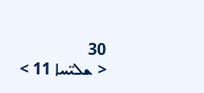30
< ܫܠܝ̈ܚܐ 11 >